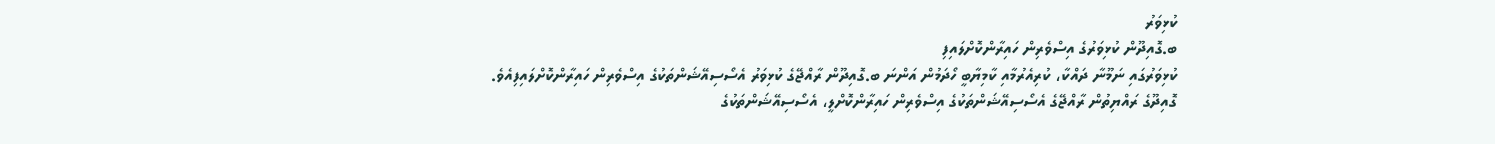ކުޅިވަރު
ބ.ގޮއިދޫން ކުޅިވަރުގެ އިސްވެރިން ހައިރާންކޮށްލައިފި
ކުޅިވަރުގައި ނަމޫނާ ދައްކާ، ކުރިއެރުމާއި ކާމިޔާބީ ހޯދަމުން އަންނަ ބ.ގޮއިދޫން ރާއްޖޭގެ ކުޅިވަރު އެސޯސިއޭޝަންތަކުގެ އިސްވެރިން ހައިރާންކޮށްލައިފިއެވެ.
ގޮއިދޫގެ ރައްޔިތުން ރާއްޖޭގެ އެސޯސިއޭޝަންތަކުގެ އިސްވެރިން ހައިރާންކޮށްލީ، އެސޯސިއޭޝަންތަކުގެ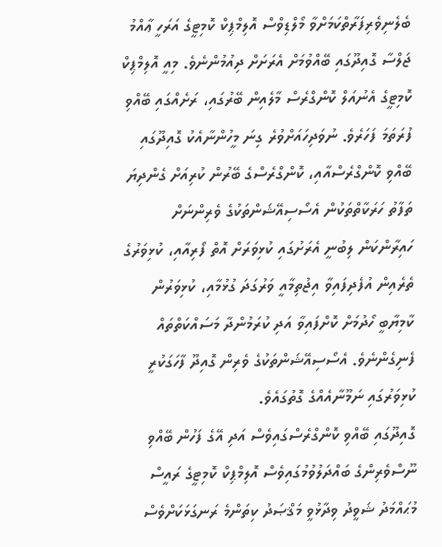ބެލެނިވެރިފަރާތްކަމަށްވާ މޯލްޑިވްސް އޮލިމްޕިކް ކޮމިޓީގެ އަރަހީ ޢާއްމު ޖަލްސާ ގޮއިދޫގައި ބޭއްވުމަށް އެރަށަށް ދިއުމުންނެވެ. މިއީ އޮލިމްޕިކް ކޮމިޓީގެ އެނުއަލް ކޮންގްރެސް މާލެއިން ބޭރުގައި، ރަށެއްގައި ބޭއްވި ފުރަތަމަ ފަހަރެވެ. ނުވަދިހައަށްވުރެ ގިނަ މީހުންނާއެކު ގޮއިދޫގައި ބޭއްވި ކޮންގްރެސްއާއި، ކޮންގްރެސްގެ ބޭރުން ކުރިއަށް ގެންދިޔަ ތަފާތު ހަރަކާތްތަކުން އެސޯސިއޭޝަންތަކުގެ ވެރިންނަށް ހައިރާންކަން ލިބުނީ އެރަށުގައި ކުޅިވަރަށް އޮތް ފޯރިއާއި، ކުޅިވަރުގެ ތެރެއިން އުފެދިފައިވާ އިޖުތިމާއީ ވަރުގަދަ ގުޅުމާއި، ކުޅިވަރުން ކާމިޔާބީ ހޯދުމަށް ކޮށްފައިވާ އަދި ކުރަމުންދާ މަސައްކަތްތައް ފެނިގެންނެވެ. އެސޯސިއޭޝަންތަކުގެ ވެރިން ގޮއިދޫ ފާހަގަކުރީ ކުޅިވަރުގައި ނަމޫނާއެއްގެ ގޮތުގައެވެ.
ގޮއިދޫގައި ބޭއްވި ކޮންގްރެސްގައިވެސް އަދި އޭގެ ފަހުން ބޭއްވި ނޫސްވެރިންގެ ބައްދަލުވުމުގައިވެސް އޮލިމްޕިކް ކޮމިޓީގެ ރައީސް މުޙައްމަދު ޝަވީދު ވިދާޅުވީ މަޤްޞަދު ކިތަންމެ ރަނގަޅަކަށްވެސް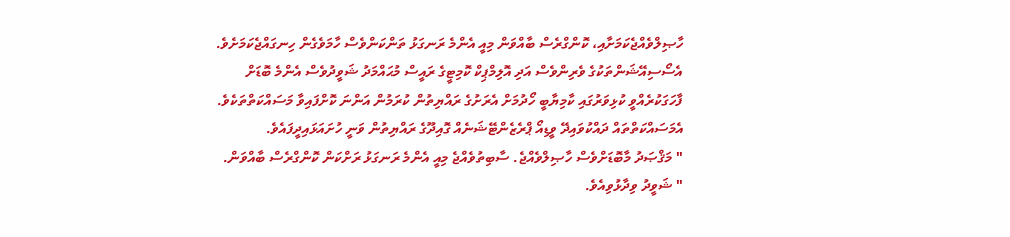ހާޞިލްވެއްޖެކަމަށާއި، ކޮންގްރެސް ބާއްވަން މިއީ އެންމެ ރަނގަޅު ތަންކަންވެސް ހާމަވެގެން ހިނގައްޖެކަމަށެވެ. އެސޯސިއޭޝަންތަކުގެ ވެރިންވެސް އަދި އޮލިމްޕިކް ކޮމިޓީގެ ރައީސް މުޙައްމަދު ޝަވީދުވެސް އެންމެ ބޮޑަށް ފާހަގަކުރެއްވީ ކުޅިވަރުގައި ކާމިޔާބީ ހޯދުމަށް އެރަށުގެ ރައްޔިތުން ކުރަމުން އަންނަ ކޮށްފައިވާ މަސައްކަތްތަކެވެ. އެމަސައްކަތްތައް ދައްކުވައިދޭ ވީޑިއޯ ޕްރެޒެންޓޭޝަނެއް ގޮއިދޫގެ ރައްޔިތުން ވަނީ ހުށައަޅައިދީފައެވެ.
" މަޤްޞަދު މާބޮޑަށްވެސް ހާޞިލްވެއްޖެ. ސާބިތުވެއްޖެ މިއީ އެންމެ ރަނގަޅު ރަށްކަން ކޮންގްރެސް ބާއްވަން. " ޝަވީދު ވިދާޅުވިއެވެ.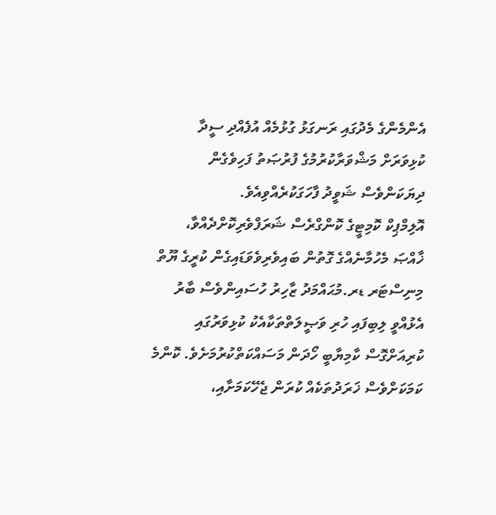އެންމެންގެ މެދުގައި ރަނގަޅު ގުޅުމެއް އުފެއްދި ސީދާ ކުޅިވަރަށް މަޝްވަރާކުރުމުގެ ފުރުޞަތު ފަހިވެގެން ދިޔަކަންވެސް ޝަވީދު ފާހަގަކުރެއްވިއެވެ.
އޮލިމްޕިކް ކޮމިޓީގެ ކޮންގްރެސް ޝަރަފްވެރިކޮށްދެއްވާ، ޚާއްޞަ މެހުމާނެއްގެ ގޮތުން ބައިވެރިވެވަޑައިގެން ކުރީގެ ޔޫތް މިނިސްޓަރ ޑރ.މުޙައްމަދު ޒާހިރު ހުސައިންވެސް ބާރު އެޅުއްވީ ލިބިފައި ހުރި ވަޞީލަތްތަކާއެކު ކުޅިވަރުގައި ކުރިއަށްގޮސް ކާމިޔާބީ ހޯދަން މަސައްކަތްކުރުމަށެވެ. ކޮންމެ ކަމަކަށްވެސް ޚަރަދުތަކެއް ކުރަން ޖެހޭކަމަށާއި،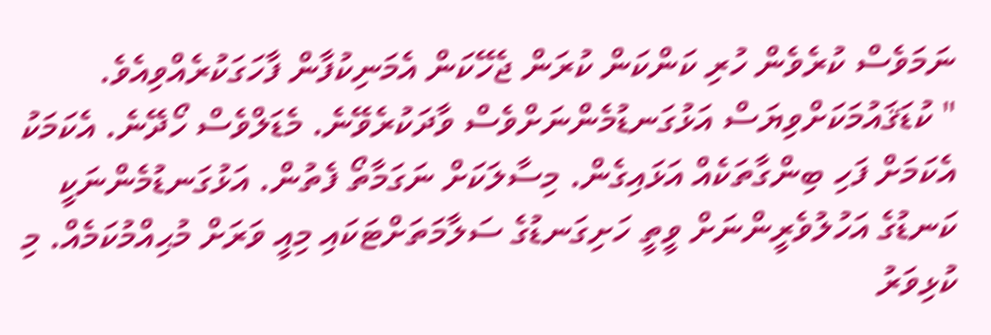ނަމަވެސް ކުރެވެން ހުރި ކަންކަން ކުރަން ޖެހޭކަން އެމަނިކުފާން ފާހަގަކުރެއްވިއެވެ.
" ކުޑަޤައުމަކަށްވިޔަސް އަޅުގަނޑުމެންނަށްވެސް ވާދަކުރެވޭނެ. މެޑަލްވެސް ހޯދޭނެ. އެކަމަކު އެކަމަށް ފަހި ބިންގާތަކެއް އަޅައިގެން. މިސާލަކަށް ނަގަމާތޯ ފެތުން. އަޅުގަނޑުމެންނަކީ ކަނޑުގެ އަހުލުވެރީންނަށް ވީތީ ހަށިގަނޑުގެ ސަލާމަތަށްޓަކައި މިއީ ވަރަށް މުޙިއްމުކަމެއް. މި ކުޅިވަރު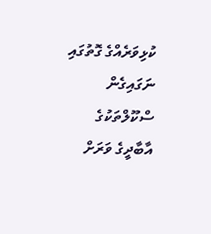ކުޅިވަރެއްގެ ގޮތުގައި ނަގައިގެން ސްކޫލްތަކުގެ އާބާދީގެ ވަރަށް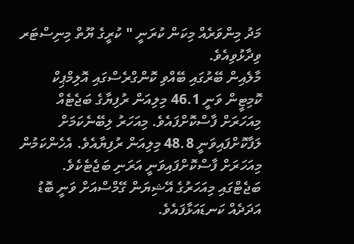މަދު މިންވަރެއް މިކަން ކުރަނީ " ކުރީގެ ޔޫތް މިނިސްޓަރ ވިދާޅުވިއެވެ.
މާލެއިން ބޭރުގައި ބޭއްވި ކޮންގްރެސްގައި އޮލިމްޕިކް ކޮމިޓީން ވަނީ 46.1 މިލިއަން ރުފިޔާގެ ބަޖެޓެއް މިއަހަރަށް ފާސްކޮށްފައެވެ. މިއަހަރު ލިބޭނެކަމަށް ލަފާކޮށްފައިވަނީ 48.8 މިލިއަން ރުފިޔާއެވެ. އެހެންކަމުން މިއަހަރަށް ފާސްކޮށްފައިވަނީ އަރަނި ބަޖެޓެކެވެ. ބަޖެޓްގައި މިއަހަރުގެ އޭޝިޔަން ގޭމްސްއަށް ވަނީ ބޮޑު އަދަދެއް ކަނޑައަޅާފައެވެ.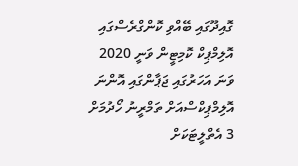ގޮއިދޫގައި ބޭއްވި ކޮންގްރެސްގައި އޮލިމްޕިކް ކޮމިޓީން ވަނީ 2020 ވަނަ އަހަރުގައި ޖަޕާންގައި އޮންނަ އޮލިމްޕިކްސްއަށް ތަމްރީނު ހޯދުމަށް 3 އެތްލީޓަކަށް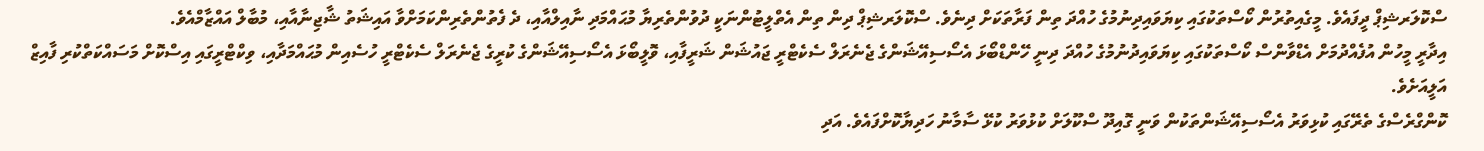ސްކޮލަރޝިޕް ދީފައެވެ. މީގެއިތުރުން ކޯސްތަކުގައި ކިޔަވައިދިނުމުގެ ހުއްދަ ތިން ފަރާތަކަށް ދިނެވެ. ސްކޮލަރޝިޕް ދިން ތިން އެތްލީޓުންނަކީ ދުވުންތެރިޔާ މުޙައްމަދި ނާއިލްއާއި، ދެ ފެތުންތެރިންކަމަށްވާ އައިޝަތު ޝާޖިނާއާއި، މުބާލް އައްޒާމްއެވެ.
އިދާރީ މީހުން އުފެއްދުމަށް އެޑްވާންސް ކޯސްތަކުގައި ކިޔަވައިދުނުމުގެ ހުއްދަ ދިނީ ހޭންޑްބޯޅަ އެސޯސިއޭޝަންގެ ޖެނެރަލް ސެކެޓްރީ ޖައުޝަން ޝަރީފާއި، ވޮލީބޯޅަ އެސޯސިއޭޝަންގެ ކުރީގެ ޖެނެރަލް ސެކެޓްރީ ހުސެއިން މުޙައްމަދާއި، ވިކްޓްރީގައި އިސްކޮށް މަސައްކަތްކުރި ފާއިޒް އަލީއަށެވެ.
ކޮންގްރެސްގެ ތެރޭގައި ކުޅިވަރު އެސޯސިއޭޝަންތަކުން ވަނީ ގޮއިދޫ ސްކޫލަށް ކުޅުވަރު ކުޅޭ ސާމާނު ހަދިޔާކޮށްފައެވެ. އަދި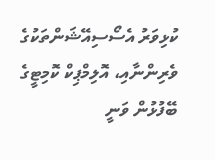ކުޅިވަރު އެސޯސިއޭޝަންތަކުގެ ވެރިންނާއި، އޮލިމްޕިކް ކޮމިޓީގެ ބޭފުޅުން ވަނީ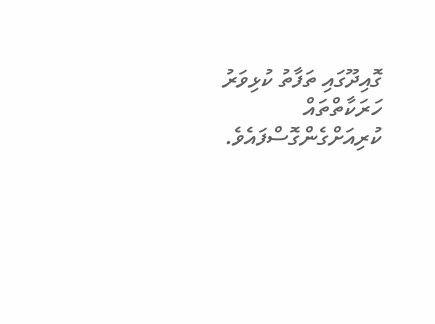ގޮއިދޫގައި ތަފާތު ކުޅިވަރު ހަރަކާތްތައް ކުރިއަށްގެންގޮސްފައެވެ.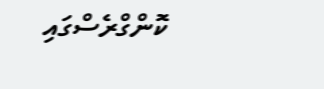ކޮންގްރެސްގައި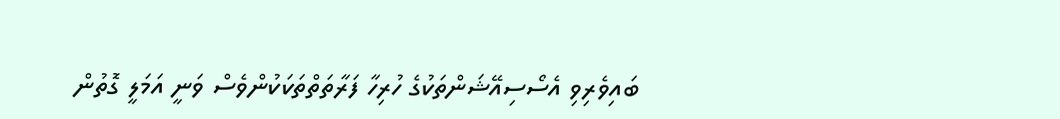ބައިވެރިވި އެސޯސިއޭޝަންތަކުގެ ހުރިހާ ފަރާތަތްތަކަކުންވެސް ވަނީ އަމަލީ ގޮތުން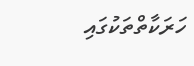ހަރަކާތްތަކުގައި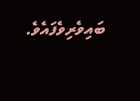ބައިވެރިވެފައެވެ.